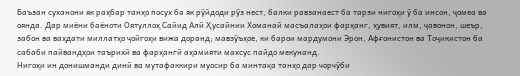Баъзан суханони як раҳбар танҳо посух ба як рӯйдоди рӯз нест, балки равзанаест ба тарзи нигоҳи ӯ ба инсон, ҷомеа ва оянда. Дар миёни баёноти Оятуллоҳ Сайид Алӣ Ҳусайнии Хоманаӣ масъалаҳои фарҳанг, ҳувият, илм, ҷавонон, шеър, забон ва ваҳдати миллатҳо ҷойгоҳи вижа доранд; мавзӯъҳое, ки барои мардумони Эрон, Афғонистон ва Тоҷикистон ба сабаби пайвандҳои таърихӣ ва фарҳангӣ аҳамияти махсус пайдо мекунанд.
Нигоҳи ин донишманди динӣ ва мутафаккири муосир ба минтақа танҳо дар чорчӯби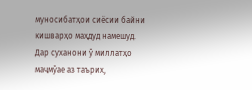муносибатҳои сиёсии байни кишварҳо маҳдуд намешуд. Дар суханони ӯ миллатҳо маҷмӯае аз таърих,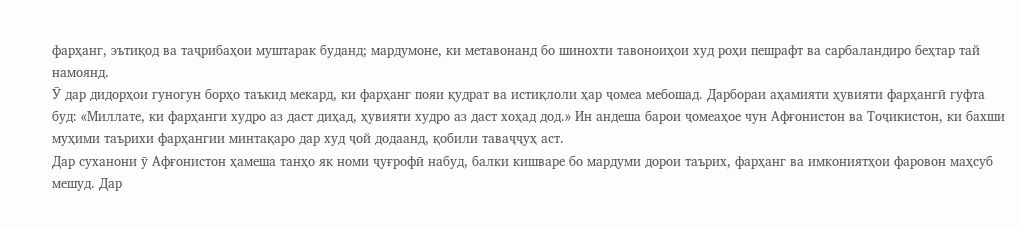фарҳанг, эътиқод ва таҷрибаҳои муштарак буданд; мардумоне, ки метавонанд бо шинохти тавоноиҳои худ роҳи пешрафт ва сарбаландиро беҳтар тай намоянд.
Ӯ дар дидорҳои гуногун борҳо таъкид мекард, ки фарҳанг пояи қудрат ва истиқлоли ҳар ҷомеа мебошад. Дарбораи аҳамияти ҳувияти фарҳангӣ гуфта буд: «Миллате, ки фарҳанги худро аз даст диҳад, ҳувияти худро аз даст хоҳад дод.» Ин андеша барои ҷомеаҳое чун Афғонистон ва Тоҷикистон, ки бахши муҳими таърихи фарҳангии минтақаро дар худ ҷой додаанд, қобили таваҷҷуҳ аст.
Дар суханони ӯ Афғонистон ҳамеша танҳо як номи ҷуғрофӣ набуд, балки кишваре бо мардуми дорои таърих, фарҳанг ва имкониятҳои фаровон маҳсуб мешуд. Дар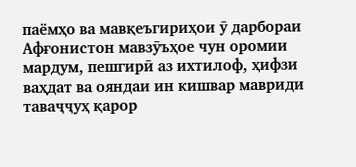паёмҳо ва мавқеъгириҳои ӯ дарбораи Афғонистон мавзӯъҳое чун оромии мардум, пешгирӣ аз ихтилоф, ҳифзи ваҳдат ва ояндаи ин кишвар мавриди таваҷҷуҳ қарор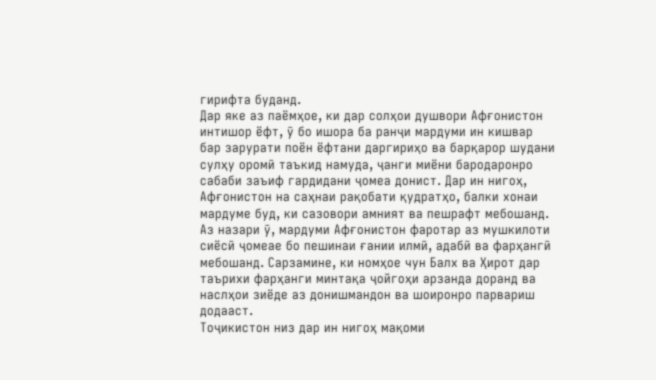гирифта буданд.
Дар яке аз паёмҳое, ки дар солҳои душвори Афғонистон интишор ёфт, ӯ бо ишора ба ранҷи мардуми ин кишвар бар зарурати поён ёфтани даргириҳо ва барқарор шудани сулҳу оромӣ таъкид намуда, ҷанги миёни бародаронро сабаби заъиф гардидани ҷомеа донист. Дар ин нигоҳ, Афғонистон на саҳнаи рақобати қудратҳо, балки хонаи мардуме буд, ки сазовори амният ва пешрафт мебошанд.
Аз назари ӯ, мардуми Афғонистон фаротар аз мушкилоти сиёсӣ ҷомеае бо пешинаи ғании илмӣ, адабӣ ва фарҳангӣ мебошанд. Сарзамине, ки номҳое чун Балх ва Ҳирот дар таърихи фарҳанги минтақа ҷойгоҳи арзанда доранд ва наслҳои зиёде аз донишмандон ва шоиронро парвариш додааст.
Тоҷикистон низ дар ин нигоҳ мақоми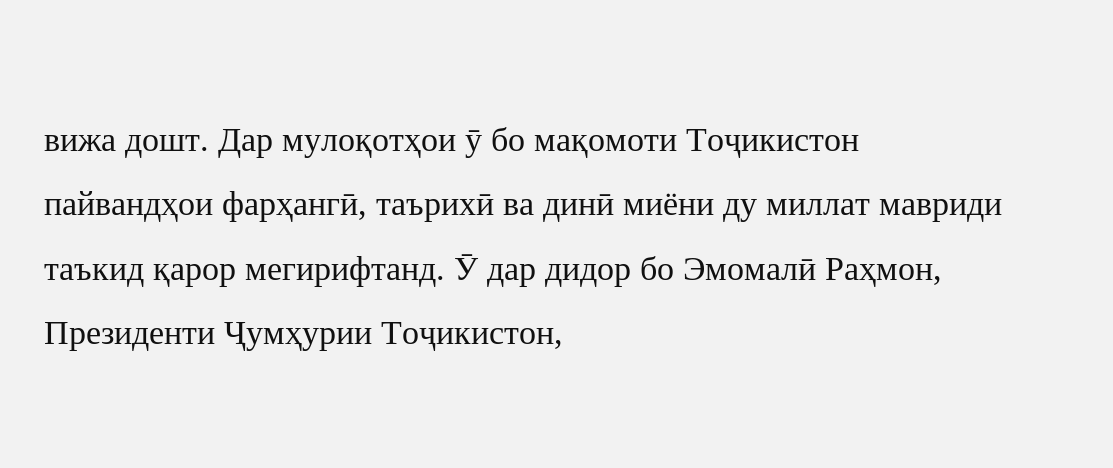вижа дошт. Дар мулоқотҳои ӯ бо мақомоти Тоҷикистон пайвандҳои фарҳангӣ, таърихӣ ва динӣ миёни ду миллат мавриди таъкид қарор мегирифтанд. Ӯ дар дидор бо Эмомалӣ Раҳмон, Президенти Ҷумҳурии Тоҷикистон,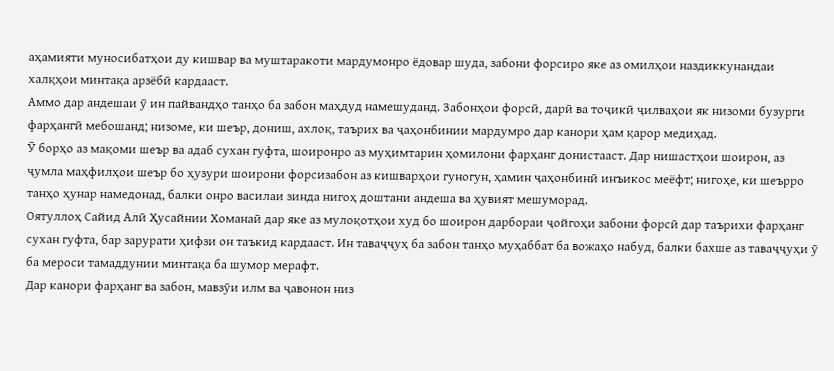аҳамияти муносибатҳои ду кишвар ва муштаракоти мардумонро ёдовар шуда, забони форсиро яке аз омилҳои наздиккунандаи халқҳои минтақа арзёбӣ кардааст.
Аммо дар андешаи ӯ ин пайвандҳо танҳо ба забон маҳдуд намешуданд. Забонҳои форсӣ, дарӣ ва тоҷикӣ ҷилваҳои як низоми бузурги фарҳангӣ мебошанд; низоме, ки шеър, дониш, ахлоқ, таърих ва ҷаҳонбинии мардумро дар канори ҳам қарор медиҳад.
Ӯ борҳо аз мақоми шеър ва адаб сухан гуфта, шоиронро аз муҳимтарин ҳомилони фарҳанг донистааст. Дар нишастҳои шоирон, аз ҷумла маҳфилҳои шеър бо ҳузури шоирони форсизабон аз кишварҳои гуногун, ҳамин ҷаҳонбинӣ инъикос меёфт; нигоҳе, ки шеърро танҳо ҳунар намедонад, балки онро василаи зинда нигоҳ доштани андеша ва ҳувият мешуморад.
Оятуллоҳ Сайид Алӣ Ҳусайнии Хоманаӣ дар яке аз мулоқотҳои худ бо шоирон дарбораи ҷойгоҳи забони форсӣ дар таърихи фарҳанг сухан гуфта, бар зарурати ҳифзи он таъкид кардааст. Ин таваҷҷуҳ ба забон танҳо муҳаббат ба вожаҳо набуд, балки бахше аз таваҷҷуҳи ӯ ба мероси тамаддунии минтақа ба шумор мерафт.
Дар канори фарҳанг ва забон, мавзӯи илм ва ҷавонон низ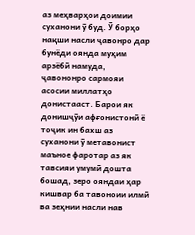аз меҳварҳои доимии суханони ӯ буд. Ӯ борҳо нақши насли ҷавонро дар бунёди оянда муҳим арзёбӣ намуда, ҷавононро сармояи асосии миллатҳо донистааст. Барои як донишҷӯи афғонистонӣ ё тоҷик ин бахш аз суханони ӯ метавонист маъное фаротар аз як тавсияи умумӣ дошта бошад, зеро ояндаи ҳар кишвар ба тавоноии илмӣ ва зеҳнии насли нав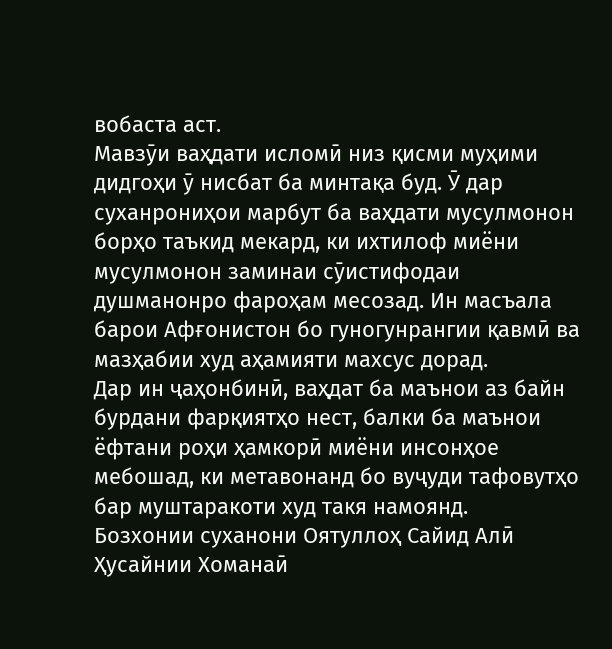вобаста аст.
Мавзӯи ваҳдати исломӣ низ қисми муҳими дидгоҳи ӯ нисбат ба минтақа буд. Ӯ дар суханрониҳои марбут ба ваҳдати мусулмонон борҳо таъкид мекард, ки ихтилоф миёни мусулмонон заминаи сӯистифодаи душманонро фароҳам месозад. Ин масъала барои Афғонистон бо гуногунрангии қавмӣ ва мазҳабии худ аҳамияти махсус дорад.
Дар ин ҷаҳонбинӣ, ваҳдат ба маънои аз байн бурдани фарқиятҳо нест, балки ба маънои ёфтани роҳи ҳамкорӣ миёни инсонҳое мебошад, ки метавонанд бо вуҷуди тафовутҳо бар муштаракоти худ такя намоянд.
Бозхонии суханони Оятуллоҳ Сайид Алӣ Ҳусайнии Хоманаӣ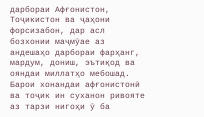дарбораи Афғонистон, Тоҷикистон ва ҷаҳони форсизабон, дар асл бозхонии маҷмӯае аз андешаҳо дарбораи фарҳанг, мардум, дониш, эътиқод ва ояндаи миллатҳо мебошад.
Барои хонандаи афғонистонӣ ва тоҷик ин суханон ривояте аз тарзи нигоҳи ӯ ба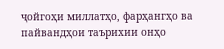ҷойгоҳи миллатҳо, фарҳангҳо ва пайвандҳои таърихии онҳо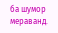ба шумор мераванд.